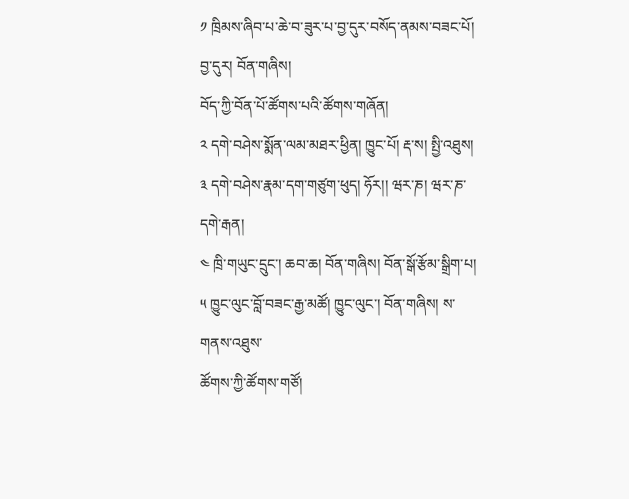༡ ཁྲིམས་ཞིབ་པ་ཆེ་བ་ཟུར་པ་བྱ་དུར་བསོད་ནམས་བཟང་པོ། བྱ་དུར། བོན་གཞིས།
བོད་ཀྱི་བོན་པོ་ཚོགས་པའི་ཚོགས་གཞོན།
༢ དགེ་བཤེས་སྨོན་ལམ་མཐར་ཕྱིན། ཁྱུང་པོ། རྡ་ས། སྤྱི་འཐུས།
༣ དགེ་བཤེས་རྣམ་དག་གཙུག་ཕུད། ཧོར།། ཝར་ཎ། ཝར་ཎ་དགེ་རྒན།
༤ ཁྲི་གཡུང་དྲུང་། ཆབ་ཆ། བོན་གཞིས། བོན་སྒོ་རྩོམ་སྒྲིག་པ།
༥ ཁྱུང་ལུང་བློ་བཟང་རྒྱ་མཚོ། ཁྱུང་ལུང་། བོན་གཞིས། ས་གནས་འཐུས་
ཚོགས་ཀྱི་ཚོགས་གཙོ།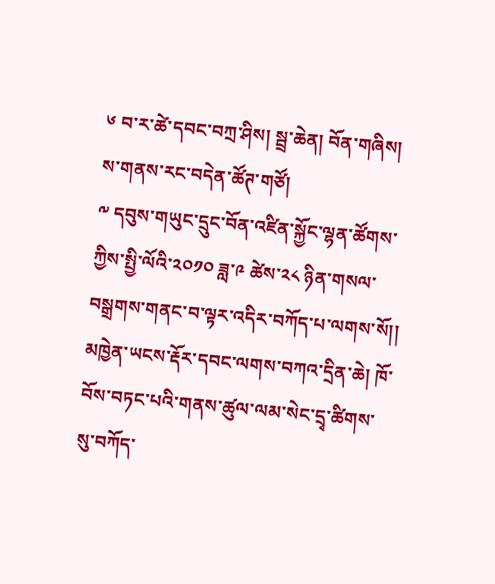༦ བ་ར་ཚེ་དབང་བཀྲ་ཤིས། སྦྲ་ཆེན། བོན་གཞིས། ས་གནས་རང་བདེན་ཚོཊ་གཙོ།
༸ དབུས་གཡུང་དྲུང་བོན་འཛིན་སྐྱོང་ལྷན་ཚོགས་ཀྱིས་སྤྱི་ལོའི་༢༠༡༠ ཟླ་༩ ཚེས་༢༨ ཉིན་གསལ་བསྒྲགས་གནང་བ་ལྟར་འདིར་བཀོད་པ་ལགས་སོ།།
མཁྱེན་ཡངས་རྡོར་དབང་ལགས་བཀའ་དྲིན་ཆེ། ཁོ་བོས་བཏང་པའི་གནས་ཚུལ་ལམ་སེང་དྲྭ་ཚིགས་སུ་བཀོད་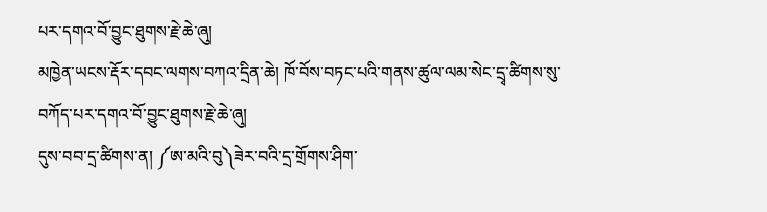པར་དགའ་བོ་བྱུང་ཐུགས་རྗེ་ཆེ་ཞུ།
མཁྱེན་ཡངས་རྡོར་དབང་ལགས་བཀའ་དྲིན་ཆེ། ཁོ་བོས་བཏང་པའི་གནས་ཚུལ་ལམ་སེང་དྲྭ་ཚིགས་སུ་བཀོད་པར་དགའ་བོ་བྱུང་ཐུགས་རྗེ་ཆེ་ཞུ།
དུས་བབ་དྲ་ཚིགས་ན། ༼ཨ་མའི་བུ༽ཟེར་བའི་དྲ་གྲོགས་ཤིག་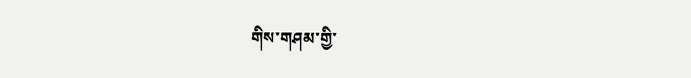གིས་གཤམ་གྱི་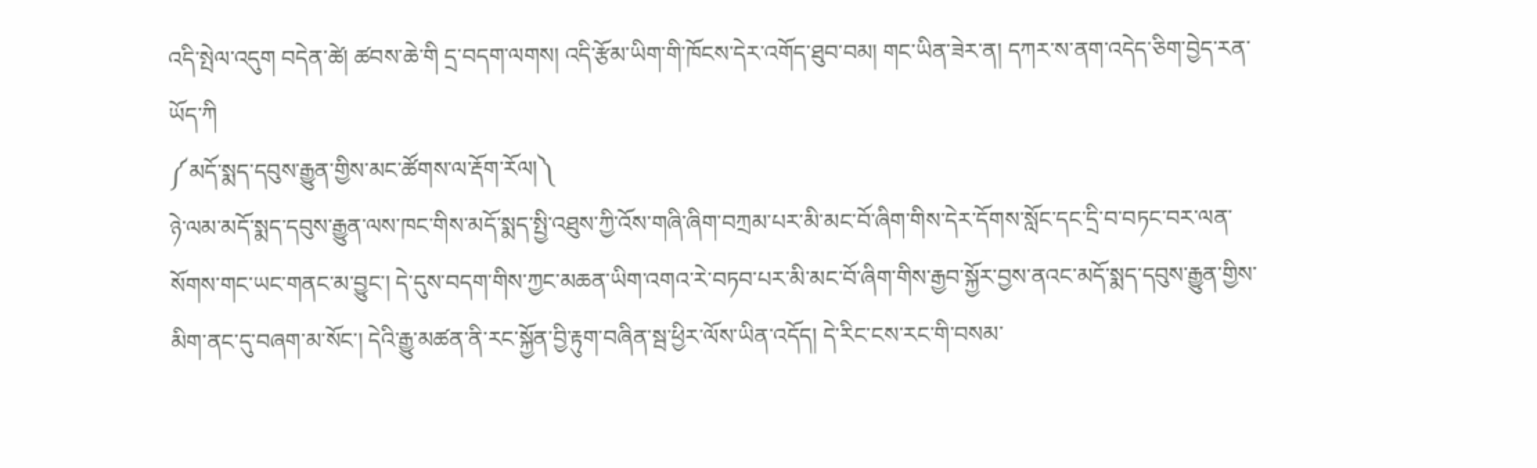འདི་སྤེལ་འདུག བདེན་ཚེ། ཚབས་ཆེ་གི དྲ་བདག་ལགས། འདི་རྩོམ་ཡིག་གི་ཁོངས་དེར་འགོད་ཐུབ་བམ། གང་ཡིན་ཟེར་ན། དཀར་ས་ནག་འདེད་ཅིག་བྱེད་རན་ཡོད་ཀི
༼མདོ་སྨད་དབུས་རྒྱུན་གྱིས་མང་ཚོགས་ལ་རྡོག་རོལ།༽
ཉེ་ལམ་མདོ་སྨད་དབུས་རྒྱུན་ལས་ཁང་གིས་མདོ་སྨད་སྤྱི་འཐུས་ཀྱི་འོས་གཞི་ཞིག་བཀྲམ་པར་མི་མང་བོ་ཞིག་གིས་དེར་དོགས་སློང་དང་དྲི་བ་བཏང་བར་ལན་སོགས་གང་ཡང་གནང་མ་བྱུང་། དེ་དུས་བདག་གིས་ཀྱང་མཆན་ཡིག་འགའ་རེ་བཏབ་པར་མི་མང་བོ་ཞིག་གིས་རྒྱབ་སྐྱོར་བྱས་ནའང་མདོ་སྨད་དབུས་རྒྱུན་གྱིས་མིག་ནང་དུ་བཞག་མ་སོང་། དེའི་རྒྱུ་མཚན་ནི་རང་སྐྱོན་བྱི་རྟུག་བཞིན་སྦ་ཕྱིར་ལོས་ཡིན་འདོད། དེ་རིང་ངས་རང་གི་བསམ་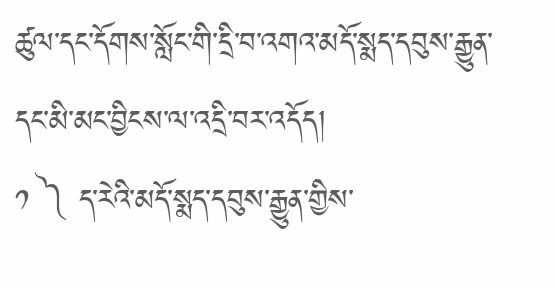ཚུལ་དང་དོགས་སློང་གི་དྲི་བ་འགའ་མདོ་སྨད་དབུས་རྒྱུན་དང་མི་མང་བྱིངས་ལ་འདྲི་བར་འདོད།
༡ ༽ ད་རེའི་མདོ་སྨད་དབུས་རྒྱུན་གྱིས་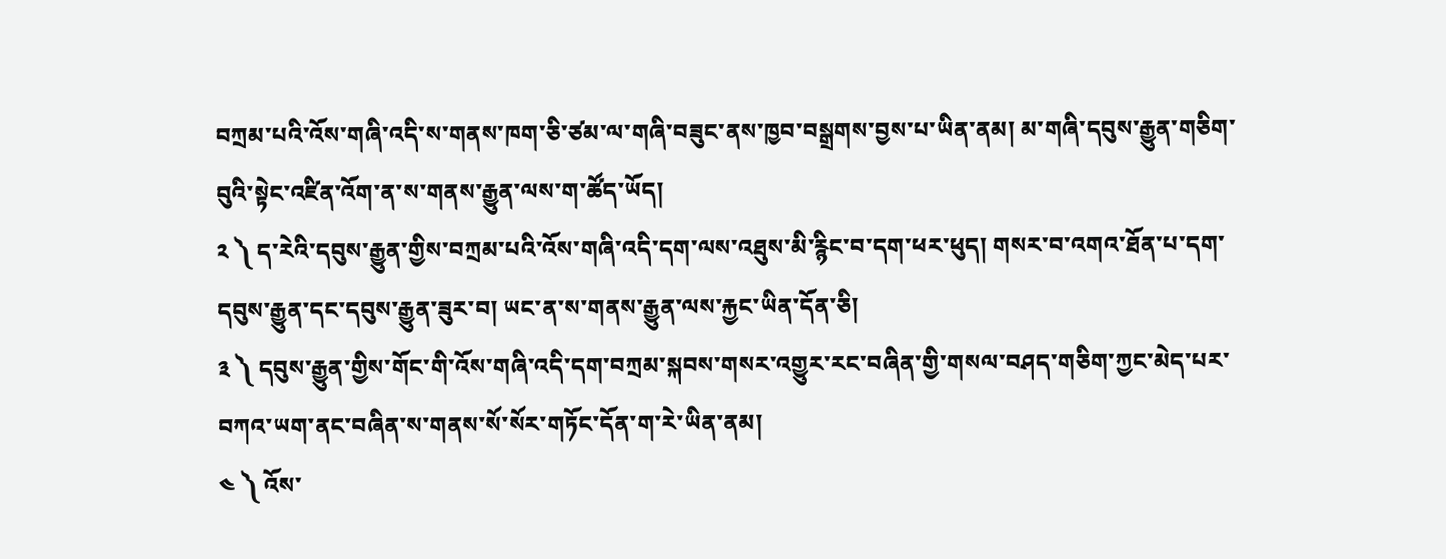བཀྲམ་པའི་འོས་གཞི་འདི་ས་གནས་ཁག་ཅི་ཙམ་ལ་གཞི་བཟུང་ནས་ཁྱབ་བསྒྲགས་བྱས་པ་ཡིན་ནམ། མ་གཞི་དབུས་རྒྱུན་གཅིག་བུའི་སྟེང་འཛིན་འོག་ན་ས་གནས་རྒྱུན་ལས་ག་ཚོད་ཡོད།
༢ ༽ ད་རེའི་དབུས་རྒྱུན་གྱིས་བཀྲམ་པའི་འོས་གཞི་འདི་དག་ལས་འཐུས་མི་རྙིང་བ་དག་ཕར་ཕུད། གསར་བ་འགའ་ཐོན་པ་དག་དབུས་རྒྱུན་དང་དབུས་རྒྱུན་ཟུར་བ། ཡང་ན་ས་གནས་རྒྱུན་ལས་རྐྱང་ཡིན་དོན་ཅི།
༣ ༽ དབུས་རྒྱུན་གྱིས་གོང་གི་འོས་གཞི་འདི་དག་བཀྲམ་སྐབས་གསར་འགྱུར་རང་བཞིན་གྱི་གསལ་བཤད་གཅིག་ཀྱང་མེད་པར་བཀའ་ཡག་ནང་བཞིན་ས་གནས་སོ་སོར་གཏོང་དོན་ག་རེ་ཡིན་ནམ།
༤ ༽ འོས་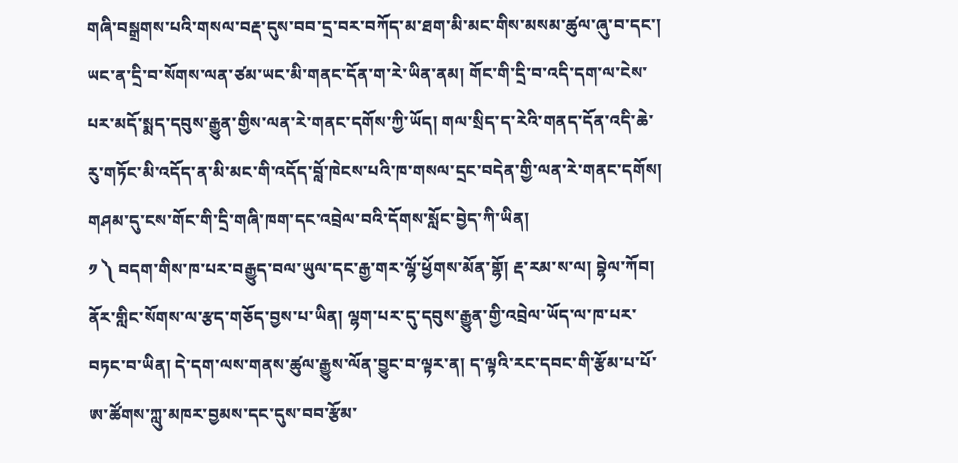གཞི་བསྒྲགས་པའི་གསལ་བརྡ་དུས་བབ་དྲ་བར་བཀོད་མ་ཐག་མི་མང་གིས་མསམ་ཚུལ་ཞུ་བ་དང་། ཡང་ན་དྲི་བ་སོགས་ལན་ཙམ་ཡང་མི་གནང་དོན་ག་རེ་ཡིན་ནམ། གོང་གི་དྲི་བ་འདི་དག་ལ་ངེས་པར་མདོ་སྨད་དབུས་རྒྱུན་གྱིས་ལན་རེ་གནང་དགོས་ཀྱི་ཡོད། གལ་སྲིད་ད་རེའི་གནད་དོན་འདི་ཆེ་རུ་གཏོང་མི་འདོད་ན་མི་མང་གི་འདོད་བློ་ཁེངས་པའི་ཁ་གསལ་དྲང་བདེན་གྱི་ལན་རེ་གནང་དགོས། གཤམ་དུ་ངས་གོང་གི་དྲི་གཞི་ཁག་དང་འབྲེལ་བའི་དོགས་སློང་བྱེད་ཀི་ཡིན།
༡ ༽ བདག་གིས་ཁ་པར་བརྒྱུད་བལ་ཡུལ་དང་རྒྱ་གར་ལྷོ་ཕྱོགས་མོན་གྷོ། རྡ་རམ་ས་ལ། བྷེལ་ཀོབ། ནོར་གླིང་སོགས་ལ་རྩད་གཅོད་བྱས་པ་ཡིན། ལྷག་པར་དུ་དབུས་རྒྱུན་གྱི་འབྲེལ་ཡོད་ལ་ཁ་པར་བཏང་བ་ཡིན། དེ་དག་ལས་གནས་ཚུལ་རྒྱུས་ལོན་བྱུང་བ་ལྟར་ན། ད་ལྟའི་རང་དབང་གི་རྩོམ་པ་པོ་ཨ་ཚོགས་ཀླུ་མཁར་བྱམས་དང་དུས་བབ་རྩོམ་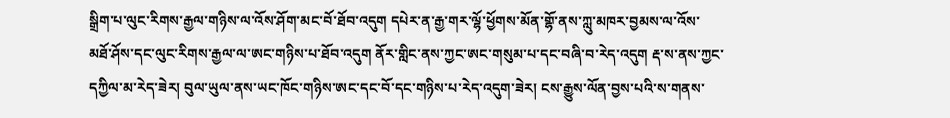སྒྲིག་པ་ལུང་རིགས་རྒྱལ་གཉིས་ལ་འོས་ཤོག་མང་བོ་ཐོབ་འདུག དཔེར་ན་རྒྱ་གར་ལྷོ་ཕྱོགས་མོན་གྷོ་ནས་ཀླུ་མཁར་བྱམས་ལ་འོས་མཐོ་ཤོས་དང་ལུང་རིགས་རྒྱལ་ལ་ཨང་གཉིས་པ་ཐོབ་འདུག ནོར་གླིང་ནས་ཀྱང་ཨང་གསུམ་པ་དང་བཞི་བ་རེད་འདུག རྡ་ས་ནས་ཀྱང་དཀྱིལ་མ་རེད་ཟེར། བུལ་ཡུལ་ནས་ཡང་ཁོང་གཉིས་ཨང་དང་བོ་དང་གཉིས་པ་རེད་འདུག་ཟེར། ངས་རྒྱུས་ལོན་བྱས་པའི་ས་གནས་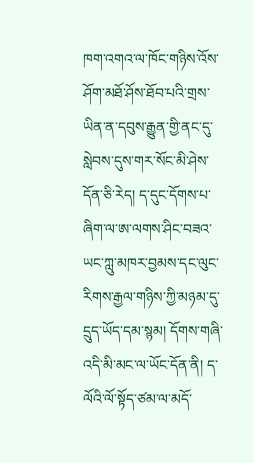ཁག་འགའ་ལ་ཁོང་གཉིས་འོས་ཤོག་མཐོ་ཤོས་ཐོབ་པའི་གྲས་ཡིན་ན་དབུས་རྒྱུན་གྱི་ནང་དུ་སླེབས་དུས་གར་སོང་མི་ཤེས་དོན་ཅི་རེད། ད་དུང་དོགས་པ་ཞིག་ལ་ཨ་ལགས་ཤིང་བཟའ་ཡང་ཀླུ་མཁར་བྱམས་དང་ལུང་རིགས་རྒྱལ་གཉིས་ཀྱི་མཉམ་དུ་དྲུད་ཡོད་དམ་སྙམ། དོགས་གཞི་འདི་མི་མང་ལ་ཡོང་དོན་ནི། ད་ལོའི་ལོ་སྟོད་ཙམ་ལ་མདོ་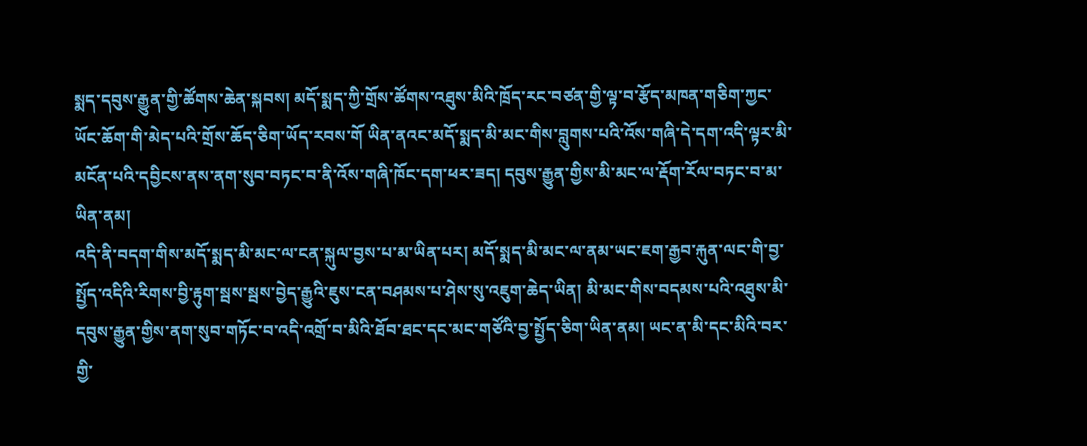སྨད་དབུས་རྒྱུན་གྱི་ཚོགས་ཆེན་སྐབས། མདོ་སྨད་ཀྱི་གྲོས་ཚོགས་འཐུས་མིའི་ཁྲོད་རང་བཙན་གྱི་ལྟ་བ་རྩོད་མཁན་གཅིག་ཀྱང་ཡོང་ཆོག་གི་མེད་པའི་གྲོས་ཆོད་ཅིག་ཡོད་རབས་གོ ཡིན་ནའང་མདོ་སྨད་མི་མང་གིས་བླུགས་པའི་འོས་གཞི་དེ་དག་འདི་ལྟར་མི་མངོན་པའི་དབྱིངས་ནས་ནག་སུབ་བཏང་བ་ནི་འོས་གཞི་ཁོང་དག་ཕར་ཟད། དབུས་རྒྱུན་གྱིས་མི་མང་ལ་རྡོག་རོལ་བཏང་བ་མ་ཡིན་ནམ།
འདི་ནི་བདག་གིས་མདོ་སྨད་མི་མང་ལ་ངན་སྐུལ་བྱས་པ་མ་ཡིན་པར། མདོ་སྨད་མི་མང་ལ་ནམ་ཡང་ཇག་རྒྱབ་རྐུན་ལང་གི་བྱ་སྤྱོད་འདིའི་རིགས་བྱི་རྟུག་སྦས་སྦས་བྱེད་རྒྱུའི་ཇུས་ངན་བཤམས་པ་ཤེས་སུ་འཇུག་ཆེད་ཡིན། མི་མང་གིས་བདམས་པའི་འཐུས་མི་དབུས་རྒྱུན་གྱིས་ནག་སུབ་གཏོང་བ་འདི་འགྲོ་བ་མིའི་ཐོབ་ཐང་དང་མང་གཙོའི་བྱ་སྤྱོད་ཅིག་ཡིན་ནམ། ཡང་ན་མི་དང་མིའི་བར་གྱི་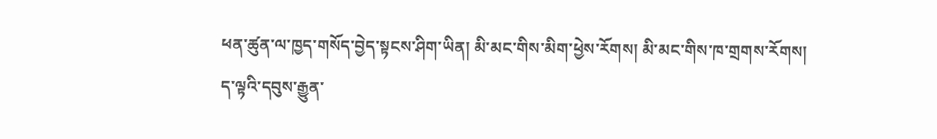ཕན་ཚུན་ལ་ཁྱད་གསོད་བྱེད་སྟངས་ཤིག་ཡིན། མི་མང་གིས་མིག་ཕྱེས་རོགས། མི་མང་གིས་ཁ་གྲགས་རོགས།
ད་ལྟའི་དབུས་རྒྱུན་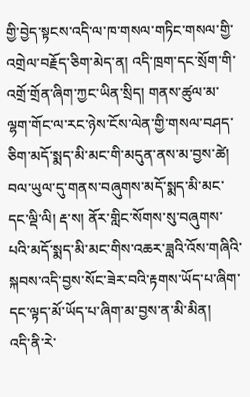གྱི་བྱེད་སྟངས་འདི་ལ་ཁ་གསལ་གཏིང་གསལ་གྱི་འགྲེལ་བརྗོད་ཅིག་མེད་ན། འདི་ཁྲག་དང་སྲོག་གི་འགྲོ་གྲོན་ཞིག་ཀྱང་ཡིན་སྲིད། གནས་ཚུལ་མ་ལྷག་གོང་ལ་རང་ཉེས་ངོས་ལེན་གྱི་གསལ་བཤད་ཅིག་མདོ་སྨད་མི་མང་གི་མདུན་ནས་མ་བྱས་ཚེ། བལ་ཡུལ་དུ་གནས་བཞུགས་མདོ་སྨད་མི་མང་དང་ལྡི་ལི། རྡ་ས། ནོར་གླིང་སོགས་སུ་བཞུགས་པའི་མདོ་སྨད་མི་མང་གིས་འཆར་ཟླའི་འོས་གཞིའི་སྐབས་འདི་བྱས་སོང་ཟེར་བའི་རྟགས་ཡོད་པ་ཞིག་དང་ལྟད་མོ་ཡོད་པ་ཞིག་མ་བྱས་ན་མི་མིན།
འདི་ནི་རེ་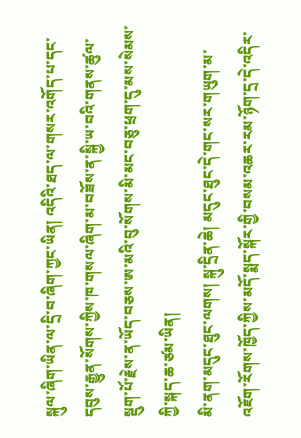སྐུལ་ཞིག་ཡིན་ལ་དྲི་བ་ཞིག་ཀྱང་ཡིན། འདིའི་ཐད་ལ་གསར་འགོད་པ་དང་དབུས་རྒྱུན་སོགས་ཀྱིས་ཁ་གསལ་ཞིག་མ་བཟོས་ན་སྐྱི་ཡ་བའི་གནས་ཚུལ་སྡུག་པོ་རྗེས་ན་ཡོད་བཅས་ཨ་མའི་བུ་སོགས་མི་མང་བཅུ་ཕྲག་དུ་མས་སེམས་ཀྱི་སྐད་ཆ་ཙམ་ཡིན།
མི་ནག་མདུང་ཐུང་ལགས། སྐུ་དྲིན་ཆེ། མདུང་ཐུང་དེ་གང་སར་གཡུག་མ་འཇོག་རོགས་ཁྱོད་ཀྱིས་མདོ་སྨད་སྐོར་གྱི་བསམ་འཆར་རམ་ཉོག་དྲ་དེ་འདིར་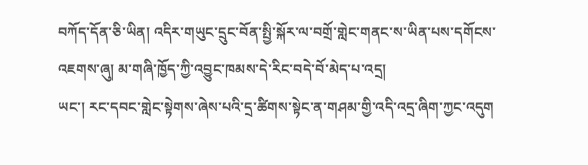བཀོད་དོན་ཅི་ཡིན། འདིར་གཡུང་དྲུང་བོན་སྤྱི་སྐོར་ལ་བགྲོ་གླེང་གནང་ས་ཡིན་པས་དགོངས་འཇགས་ཞུ། མ་གཞི་ཁྱོད་ཀྱི་འབྱུང་ཁམས་དེ་རིང་བདེ་བོ་མེད་པ་འདྲ།
ཡང་། རང་དབང་གླེང་སྟེགས་ཞེས་པའི་དྲ་ཚིགས་སྟེང་ན་གཤམ་གྱི་འདི་འདྲ་ཞིག་ཀྱང་འདུག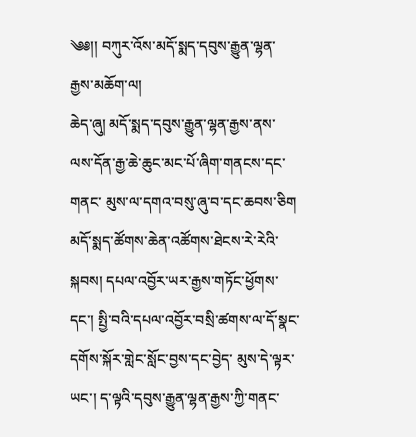༄༅།། བཀུར་འོས་མདོ་སྨད་དབུས་རྒྱུན་ལྷན་རྒྱས་མཆོག་ལ།
ཆེད་ཞུ། མདོ་སྨད་དབུས་རྒྱུན་ལྷན་རྒྱས་ནས་ལས་དོན་རྒྱ་ཆེ་ཆུང་མང་པོ་ཞིག་གནངས་དང་གནང་ མུས་ལ་དགའ་བསུ་ཞུ་བ་དང་ཆབས་ཅིག མདོ་སྨད་ཚོགས་ཆེན་འཚོགས་ཐེངས་རེ་རེའི་སྐབས། དཔལ་འབྱོར་ཡར་རྒྱས་གཏོང་ཕྱོགས་དང་། སྤྱི་བའི་དཔལ་འབྱོར་བསྲི་ཚགས་ལ་དོ་སྣང་དགོས་སྐོར་གླེང་སློང་བྱས་དང་བྱེད་ མུས་དེ་ལྟར་ཡང་། ད་ལྟའི་དབུས་རྒྱུན་ལྷན་རྒྱས་ཀྱི་གནང་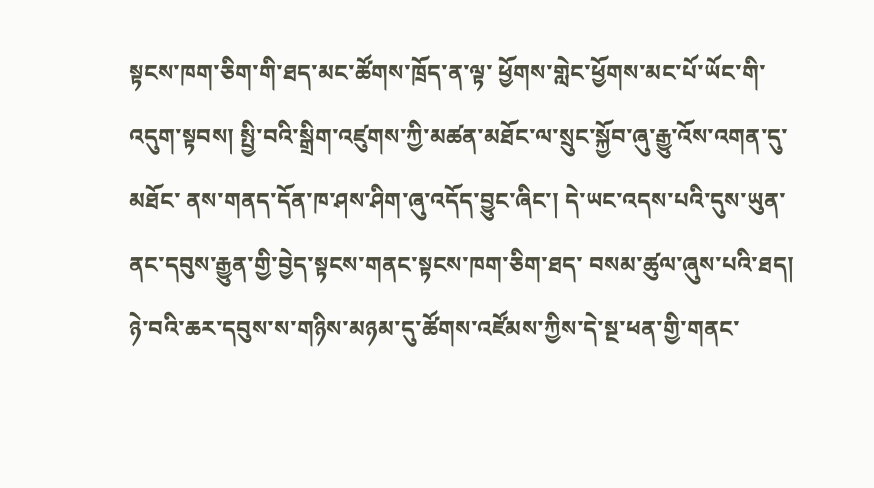སྟངས་ཁག་ཅིག་གི་ཐད་མང་ཚོགས་ཁྲོད་ན་ལྟ་ ཕྱོགས་གླེང་ཕྱོགས་མང་པོ་ཡོང་གི་འདུག་སྟབས། སྤྱི་བའི་སྒྲིག་འཛུགས་ཀྱི་མཚན་མཐོང་ལ་སྲུང་སྐྱོབ་ཞུ་རྒྱུ་འོས་འགན་དུ་མཐོང་ ནས་གནད་དོན་ཁ་ཤས་ཤིག་ཞུ་འདོད་བྱུང་ཞིང་། དེ་ཡང་འདས་པའི་དུས་ཡུན་ནང་དབུས་རྒྱུན་གྱི་བྱེད་སྟངས་གནང་སྟངས་ཁག་ཅིག་ཐད་ བསམ་ཚུལ་ཞུས་པའི་ཐད། ཉེ་བའི་ཆར་དབུས་ས་གཉིས་མཉམ་དུ་ཚོགས་འཛོམས་ཀྱིས་དེ་སྔ་ཕན་གྱི་གནང་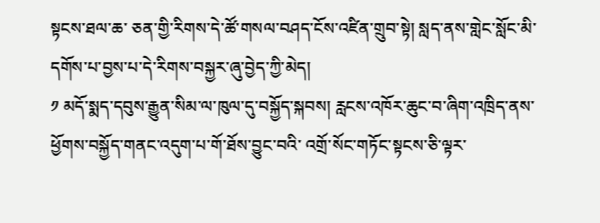སྟངས་ཐལ་ཆ་ ཅན་གྱི་རིགས་དེ་ཚོ་གསལ་བཤད་ངོས་འཛིན་གྲུབ་སྟེ། སླད་ནས་གླེང་སློང་མི་དགོས་པ་བྱས་པ་དེ་རིགས་བསྐྱར་ཞུ་བྱེད་ཀྱི་མེད།
༡ མདོ་སྨད་དབུས་རྒྱུན་སིམ་ལ་ཁུལ་དུ་བསྐྱོད་སྐབས། རླངས་འཁོར་ཆུང་བ་ཞིག་འཁྲིད་ནས་ཕྱོགས་བསྐྱོད་གནང་འདུག་པ་གོ་ཐོས་བྱུང་བའི་ འགྲོ་སོང་གཏོང་སྟངས་ཅི་ལྟར་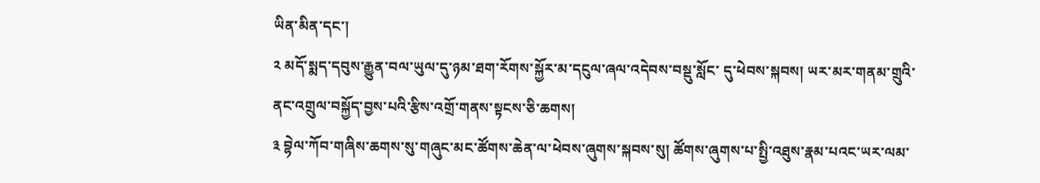ཡིན་མིན་དང་།
༢ མདོ་སྨད་དབུས་རྒྱུན་བལ་ཡུལ་དུ་ཉམ་ཐག་རོགས་སྐྱོར་མ་དངུལ་ཞལ་འདེབས་བསྡུ་སློང་ དུ་ཕེབས་སྐབས། ཡར་མར་གནམ་གྲུའི་ནང་འགྲུལ་བསྐྱོད་བྱས་པའི་རྩིས་འགྲོ་གནས་སྟངས་ཅི་ཆགས།
༣ བྷེལ་ཀོབ་གཞིས་ཆགས་སུ་གཞུང་མང་ཚོགས་ཆེན་ལ་ཕེབས་ཞུགས་སྐབས་སུ། ཚོགས་ཞུགས་པ་སྤྱི་འཐུས་རྣམ་པའང་ཡར་ལམ་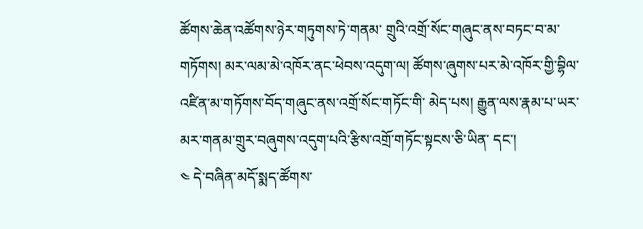ཚོགས་ཆེན་འཚོགས་ཉེར་གཏུགས་ཏེ་གནམ་ གྲུའི་འགྲོ་སོང་གཞུང་ནས་བཏང་བ་མ་གཏོགས། མར་ལམ་མེ་འཁོར་ནང་ཕེབས་འདུག་ལ། ཚོགས་ཞུགས་པར་མེ་འཁོར་གྱི་བྷིལ་འཛིན་མ་གཏོགས་བོད་གཞུང་ནས་འགྲོ་སོང་གཏོང་གི་ མེད་པས། རྒྱུན་ལས་རྣམ་པ་ཡར་མར་གནམ་གྲུར་བཞུགས་འདུག་པའི་རྩིས་འགྲོ་གཏོང་སྟངས་ཅི་ཡིན་ དང་།
༤ དེ་བཞིན་མདོ་སྨད་ཚོགས་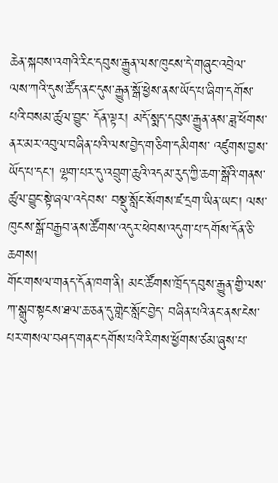ཆེན་སྐབས་འགའི་རིང་དབུས་རྒྱུན་ལས་ཁུངས་དེ་གཞུང་འབྲེལ་ ལས་ཀའི་དུས་ཚོད་ནང་དུས་རྒྱུན་སྒོ་ཕྱེས་ནས་ཡོད་པ་ཞིག་དགོས་པའི་བསམ་ཚུལ་བྱུང་ དོན་ལྟར། མདོ་སྨད་དབུས་རྒྱུན་ནས་ཟླ་ཕོགས་ནར་མར་འབུལ་བཞིན་པའི་ལས་བྱེད་གཅིག་དམིགས་ འཛུགས་བྱས་ཡོད་པ་དང་། ལྷག་པར་དུ་འབྲུག་ཆུའི་འདམ་རུད་ཀྱི་ཆག་སྒོའི་གནས་ཚུལ་བྱུང་སྟེ་ཞལ་འདེབས་ བསྡུ་སློང་སོགས་ཛ་དྲག་ཡིན་ཡང་། ལས་ཁུངས་སྒོ་བརྒྱབ་ནས་ཚོགས་འདུར་ཕེབས་འདུག་པ་དགོས་དོན་ཅི་ཆགས།
གོང་གསལ་གནད་དོན་ཁག་ནི། མང་ཚོགས་ཁྲོད་དབུས་རྒྱུན་གྱི་ལས་ཀ་སྒྲུབ་སྟངས་ཐལ་ཆ་ཅན་དུ་གླེང་སློང་བྱེད་ བཞིན་པའི་ནང་ནས་ངེས་པར་གསལ་བཤད་གནང་དགོས་པའི་རིགས་ཕྱོགས་ཙམ་ཞུས་པ་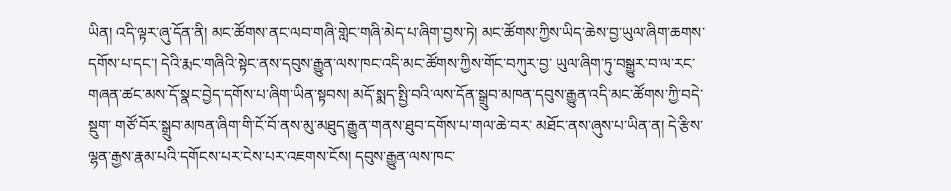ཡིན། འདི་ལྟར་ཞུ་དོན་ནི། མང་ཚོགས་ནང་ལབ་གཞི་གླེང་གཞི་མེད་པ་ཞིག་བྱས་ཏེ། མང་ཚོགས་ཀྱིས་ཡིད་ཆེས་བྱ་ཡུལ་ཞིག་ཆགས་དགོས་པ་དང་། དེའི་རྨང་གཞིའི་སྟེང་ནས་དབུས་རྒྱུན་ལས་ཁང་འདི་མང་ཚོགས་ཀྱིས་གོང་བཀུར་བྱ་ ཡུལ་ཞིག་ཏུ་བསྒྱུར་བ་ལ་རང་གཞན་ཚང་མས་དོ་སྣང་བྱེད་དགོས་པ་ཞིག་ཡིན་སྟབས། མདོ་སྨད་སྤྱི་བའི་ལས་དོན་སྒྲུབ་མཁན་དབུས་རྒྱུན་འདི་མང་ཚོགས་ཀྱི་བདེ་སྡུག་ གཙོ་བོར་སྒྲུབ་མཁན་ཞིག་གི་ངོ་བོ་ནས་མུ་མཐུད་རྒྱུན་གནས་ཐུབ་དགོས་པ་གལ་ཆེ་བར་ མཐོང་ནས་ཞུས་པ་ཡིན་ན། དེ་རྩིས་ལྷན་རྒྱས་རྣམ་པའི་དགོངས་པར་ངེས་པར་འཇགས་ངོས། དབུས་རྒྱུན་ལས་ཁང་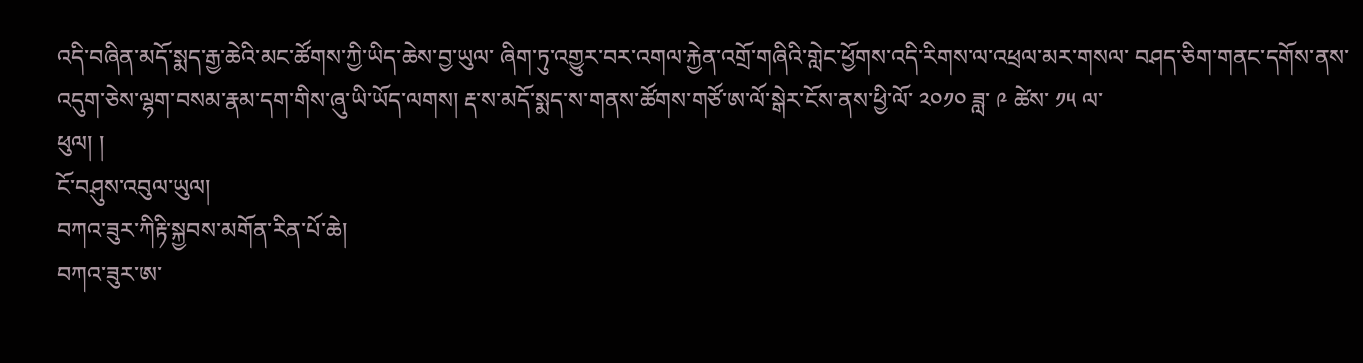འདི་བཞིན་མདོ་སྨད་རྒྱ་ཆེའི་མང་ཚོགས་ཀྱི་ཡིད་ཆེས་བྱ་ཡུལ་ ཞིག་ཏུ་འགྱུར་བར་འགལ་རྐྱེན་འགྲོ་གཞིའི་གླེང་ཕྱོགས་འདི་རིགས་ལ་འཕྲལ་མར་གསལ་ བཤད་ཅིག་གནང་དགོས་ནས་འདུག་ཅེས་ལྷག་བསམ་རྣམ་དག་གིས་ཞུ་ཡི་ཡོད་ལགས། རྡ་ས་མདོ་སྨད་ས་གནས་ཚོགས་གཙོ་ཨ་ལོ་སྒེར་ངོས་ནས་ཕྱི་ལོ་ ༢༠༡༠ ཟླ་ ༩ ཚེས་ ༡༥ ལ་
ཕུལ། །
ངོ་བཤུས་འབུལ་ཡུལ།
བཀའ་ཟུར་ཀིརྟི་སྐྱབས་མགོན་རིན་པོ་ཆེ།
བཀའ་ཟུར་ཨ་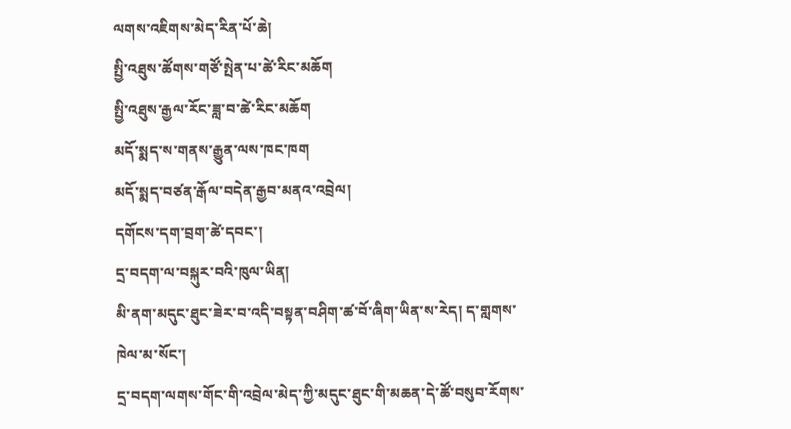ལགས་འཇིགས་མེད་རིན་པོ་ཆེ།
སྤྱི་འཐུས་ཚོགས་གཙོ་སྤེན་པ་ཚེ་རིང་མཆོག
སྤྱི་འཐུས་རྒྱལ་རོང་ཟླ་བ་ཚེ་རིང་མཆོག
མདོ་སྨད་ས་གནས་རྒྱུན་ལས་ཁང་ཁག
མདོ་སྨད་བཙན་རྒོལ་བདེན་རྒྱབ་མནའ་འབྲེལ།
དགོངས་དག་བྲག་ཚེ་དབང་།
དྲ་བདག་ལ་བསྐུར་བའི་ཁུལ་ཡིན།
མི་ནག་མདུང་ཐུང་ཟེར་བ་འདི་བསྟན་བཤིག་ཚ་བོ་ཞིག་ཡིན་ས་རེད། ད་གླགས་ཁེལ་མ་སོང་།
དྲ་བདག་ལགས་གོང་གི་འབྲེལ་མེད་ཀྱི་མདུང་ཐུང་གི་མཆན་དེ་ཚོ་བསུབ་རོགས་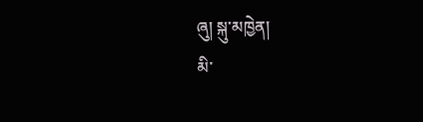ཞུ། སྐུ་མཁྱེན།
མི་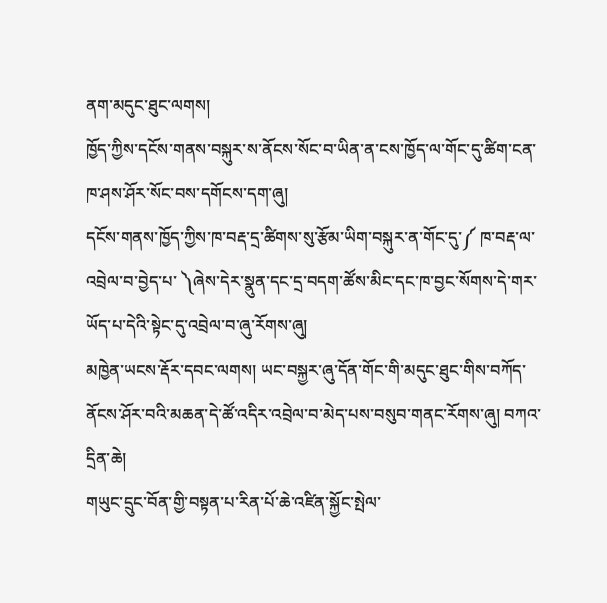ནག་མདུང་ཐུང་ལགས།
ཁྱོད་ཀྱིས་དངོས་གནས་བསྐུར་ས་ནོངས་སོང་བ་ཡིན་ན་ངས་ཁྱོད་ལ་གོང་དུ་ཚིག་ངན་ཁ་ཤས་ཤོར་སོང་བས་དགོངས་དག་ཞུ།
དངོས་གནས་ཁྱོད་ཀྱིས་ཁ་བརྡ་དྲ་ཚིགས་སུ་རྩོམ་ཡིག་བསྐུར་ན་གོང་དུ་༼ ཁ་བརྡ་ལ་འབྲེལ་བ་བྱེད་པ་ ༽ཞེས་དེར་སྣུན་དང་དྲ་བདག་ཚོས་མིང་དང་ཁ་བྱང་སོགས་དེ་གར་ཡོད་པ་དེའི་སྟེང་དུ་འབྲེལ་བ་ཞུ་རོགས་ཞུ།
མཁྱེན་ཡངས་རྡོར་དབང་ལགས། ཡང་བསྐྱར་ཞུ་དོན་གོང་གི་མདུང་ཐུང་གིས་བཀོད་ནོངས་ཤོར་བའི་མཆན་དེ་ཚོ་འདིར་འབྲེལ་བ་མེད་པས་བསུབ་གནང་རོགས་ཞུ། བཀའ་དྲིན་ཆེ།
གཡུང་དྲུང་བོན་གྱི་བསྟན་པ་རིན་པོ་ཆེ་འཛིན་སྐྱོང་སྤེལ་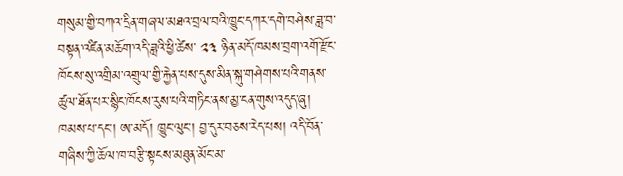གསུམ་གྱི་བཀའ་དྲིན་གཞལ་མཐའ་བྲལ་བའི་ཁྱུང་དཀར་དགེ་བཤེས་ཟླ་བ་བསྟན་འཛིན་མཆོག་འདི་ཟླའི་ཕྱི་ཚེས་ ༢༣ ཉིན་མདོ་ཁམས་བྲག་འགོ་རྫོང་ཁོངས་སུ་འགྲིམ་འགྲུལ་གྱི་རྐྱེན་པས་དུས་མིན་སྐུ་གཤེགས་པའི་གནས་ཚུལ་ཐོན་པར་སྙིང་ཁོངས་རུས་པའི་གཏིང་ནས་མྱ་ངན་གུས་འདུད་ཞུ།
ཁམས་པ་དང་། ཨ་མདོ། ཁྱུང་ལུང་། བྱ་དུར་བཅས་རེད་པས། འདི་བོན་གཞིས་ཀྱི་ཆོལ་ཁ་བརྩི་སྟངས་མཐུན་མོང་མ་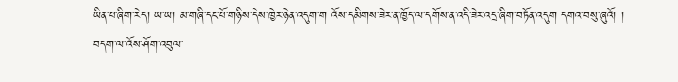ཡིན་པ་ཞིག་རེད། ཡ་ཡ། མ་གཞི་དང་པོ་གཉིས་དེས་ཁྱེར་ཉེན་འདུག་ག འོས་དམིགས་ཟེར་ན་ཁྱོད་ལ་དགོས་ན་འདི་ཟེར་འདྲ་ཞིག་བཏོན་འདུག དགའ་བསུ་ཞུའོ། །
བདག་ལ་འོས་ཤོག་འབུལ་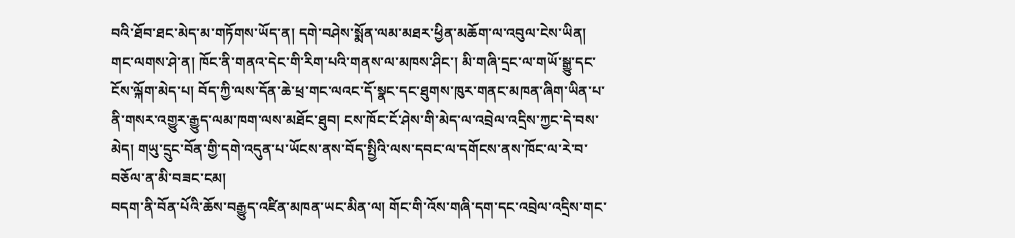བའི་ཐོབ་ཐང་མེད་མ་གཏོགས་ཡོད་ན། དགེ་བཤེས་སྨོན་ལམ་མཐར་ཕྱིན་མཆོག་ལ་འབུལ་ངེས་ཡིན། གང་ལགས་ཤེ་ན། ཁོང་ནི་གནའ་དེང་གི་རིག་པའི་གནས་ལ་མཁས་ཤིང་། མི་གཞི་དྲང་ལ་གཡོ་སྒྱུ་དང་ངོས་ལྐོག་མེད་པ། བོད་ཀྱི་ལས་དོན་ཆེ་ཕྲ་གང་ལའང་དོ་སྣང་དང་ཐུགས་ཁུར་གནང་མཁན་ཞིག་ཡིན་པ་ནི་གསར་འགྱུར་རྒྱུད་ལམ་ཁག་ལས་མཐོང་ཐུབ། ངས་ཁོང་ངོ་ཤེས་གི་མེད་ལ་འབྲེལ་འདྲིས་ཀྱང་དེ་བས་མེད། གཡུ་དྲུང་བོན་གྱི་དགེ་འདུན་པ་ཡོངས་ནས་བོད་སྤྱིའི་ལས་དབང་ལ་དགོངས་ནས་ཁོང་ལ་རེ་བ་བཅོལ་ན་མི་བཟང་ངམ།
བདག་ནི་བོན་པོའི་ཆོས་བརྒྱུད་འཛིན་མཁན་ཡང་མིན་ལ། གོང་གི་འོས་གཞི་དག་དང་འབྲེལ་འདྲིས་གང་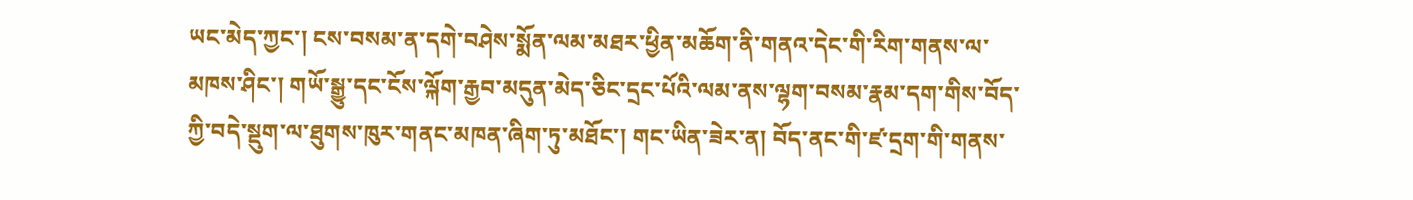ཡང་མེད་ཀྱང་། ངས་བསམ་ན་དགེ་བཤེས་སྨོན་ལམ་མཐར་ཕྱིན་མཆོག་ནི་གནའ་དེང་གི་རིག་གནས་ལ་མཁས་ཤིང་། གཡོ་སྒྱུ་དང་ངོས་ལྐོག་རྒྱབ་མདུན་མེད་ཅིང་དྲང་པོའི་ལམ་ནས་ལྷག་བསམ་རྣམ་དག་གིས་བོད་ཀྱི་བདེ་སྡུག་ལ་ཐུགས་ཁུར་གནང་མཁན་ཞིག་ཏུ་མཐོང་། གང་ཡིན་ཟེར་ན། བོད་ནང་གི་ཛ་དྲག་གི་གནས་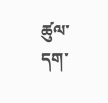ཚུལ་དག་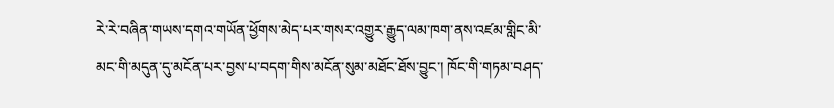རེ་རེ་བཞིན་གཡས་དགའ་གཡོན་ཕྱོགས་མེད་པར་གསར་འགྱུར་རྒྱུད་ལམ་ཁག་ནས་འཛམ་གླིང་མི་མང་གི་མདུན་དུ་མངོན་པར་བྱས་པ་བདག་གིས་མངོན་སུམ་མཐོང་ཐོས་བྱུང་། ཁོང་གི་གཏམ་བཤད་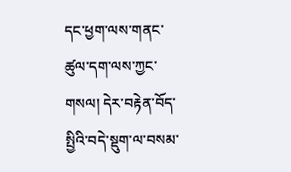དང་ཕྱག་ལས་གནང་ཚུལ་དག་ལས་ཀྱང་གསལ། དེར་བརྟེན་བོད་སྤྱིའི་བདེ་སྡུག་ལ་བསམ་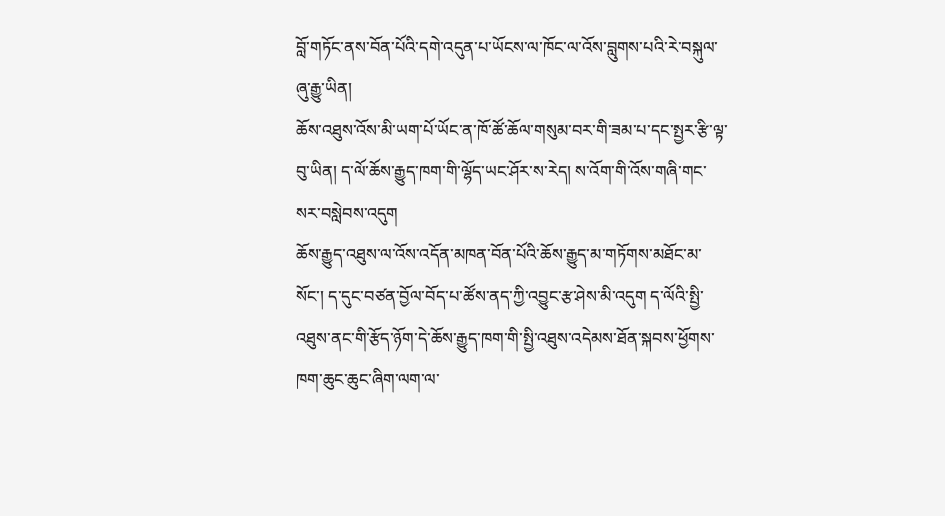བློ་གཏོང་ནས་བོན་པོའི་དགེ་འདུན་པ་ཡོངས་ལ་ཁོང་ལ་འོས་བླུགས་པའི་རེ་བསྐུལ་ཞུ་རྒྱུ་ཡིན།
ཆོས་འཐུས་འོས་མི་ཡག་པོ་ཡོང་ན་ཁོ་ཚོ་ཆོལ་གསུམ་བར་གི་ཟམ་པ་དང་སྤྱར་རྩི་ལྟ་བུ་ཡིན། ད་ལོ་ཆོས་རྒྱུད་ཁག་གི་ལྷོད་ཡང་ཤོར་ས་རེད། ས་འོག་གི་འོས་གཞི་གང་སར་བསླེབས་འདུག
ཆོས་རྒྱུད་འཐུས་ལ་འོས་འདོན་མཁན་བོན་པོའི་ཆོས་རྒྱུད་མ་གཏོགས་མཐོང་མ་སོང་། ད་དུང་བཙན་བྱོལ་བོད་པ་ཚོས་ནད་ཀྱི་འབྱུང་རྩ་ཤེས་མི་འདུག ད་ལོའི་སྤྱི་འཐུས་ནང་གི་རྩོད་ཉོག་དེ་ཆོས་རྒྱུད་ཁག་གི་སྤྱི་འཐུས་འདེམས་ཐོན་སྐབས་ཕྱོགས་ཁག་ཆུང་ཆུང་ཞིག་ལག་ལ་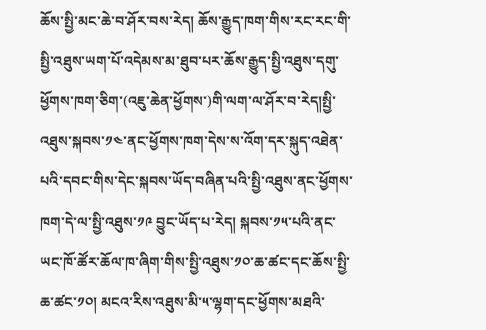ཆོས་སྤྱི་མང་ཆེ་བ་ཤོར་བས་རེད། ཆོས་རྒྱུད་ཁག་གིས་རང་རང་གི་སྤྱི་འཐུས་ཡག་པོ་འདེམས་མ་ཐུབ་པར་ཆོས་རྒྱུད་སྤྱི་འཐུས་དགུ་ཕྱོགས་ཁག་ཅིག་(འཇུ་ཆེན་ཕྱོགས་)གི་ལག་ལ་ཤོར་བ་རེད།སྤྱི་འཐུས་སྐབས་༡༤་ནང་ཕྱོགས་ཁག་དེས་ས་འོག་དར་སྐུད་འཐེན་པའི་དབང་གིས་དེང་སྐབས་ཡོད་བཞིན་པའི་སྤྱི་འཐུས་ནང་ཕྱོགས་ཁག་དེ་ལ་སྤྱི་འཐུས་༡༩ བྱུང་ཡོད་པ་རེད། སྐབས་༡༥་པའི་ནང་ཡང་ཁོ་ཚོར་ཆོལ་ཁ་ཞིག་གིས་སྤྱི་འཐུས་༡༠་ཆ་ཚང་དང་ཆོས་སྤྱི་ཆ་ཚང་༡༠། མངའ་རིས་འཐུས་མི་༥་ལྷག་དང་ཕྱོགས་མཐའི་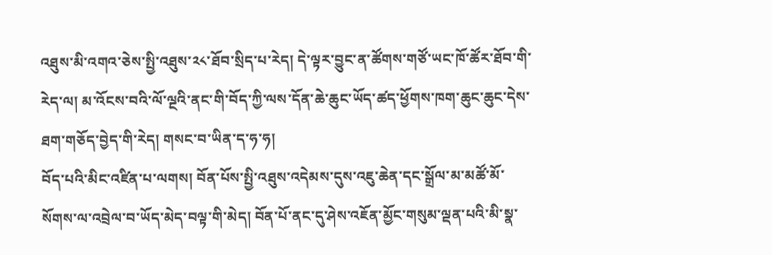འཐུས་མི་འགའ་ཅེས་སྤྱི་འཐུས་༢༨་ཐོབ་སྲིད་པ་རེད། དེ་ལྟར་བྱུང་ན་ཚོགས་གཙོ་ཡང་ཁོ་ཚོར་ཐོབ་གི་རེད་ལ། མ་འོངས་བའི་ལོ་ལྔའི་ནང་གི་བོད་ཀྱི་ལས་དོན་ཆེ་ཆུང་ཡོད་ཚད་ཕྱོགས་ཁག་ཆུང་ཆུང་དེས་ཐག་གཅོད་བྱེད་གི་རེད། གསང་བ་ཡིན་ད་ཧ་ཧ།
བོད་པའི་མིང་འཛིན་པ་ལགས། བོན་པོས་སྤྱི་འཐུས་འདེམས་དུས་འཇུ་ཆེན་དང་སྒྲོལ་མ་མཚོ་མོ་སོགས་ལ་འབྲེལ་བ་ཡོད་མེད་བལྟ་གི་མེད། བོན་པོ་ནང་དུ་ཤེས་འཇོན་མྱོང་གསུམ་ལྡན་པའི་མི་སྣ་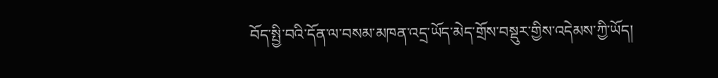བོད་སྤྱི་བའི་དོན་ལ་བསམ་མཁན་འདྲ་ཡོད་མེད་གྲོས་བསྡུར་གྱིས་འདེམས་ཀྱི་ཡོད།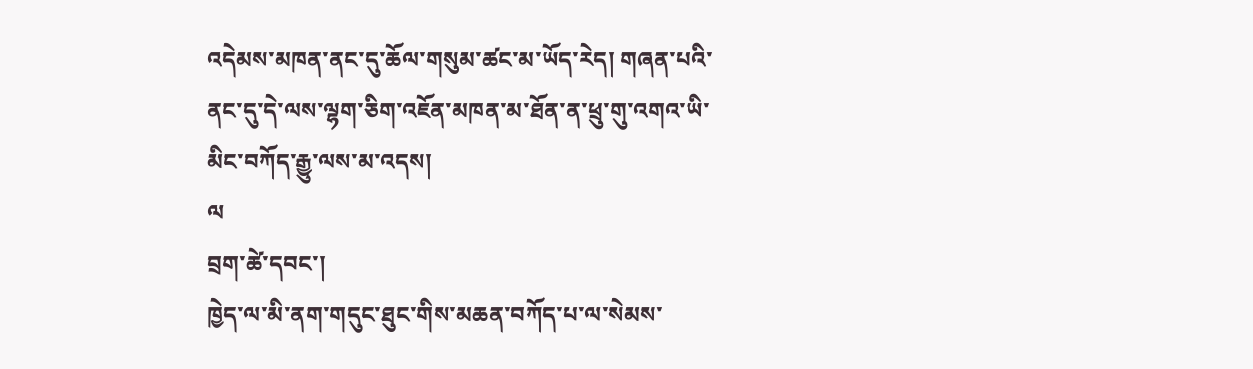འདེམས་མཁན་ནང་དུ་ཆོལ་གསུམ་ཚང་མ་ཡོད་རེད། གཞན་པའི་ནང་དུ་དེ་ལས་ལྷག་ཅིག་འཇོན་མཁན་མ་ཐོན་ན་ཕྲུ་གུ་འགའ་ཡི་མིང་བཀོད་རྒྱུ་ལས་མ་འདས།
ལ
བྲག་ཚེ་དབང་།
ཁྱེད་ལ་མི་ནག་གདུང་ཐུང་གིས་མཆན་བཀོད་པ་ལ་སེམས་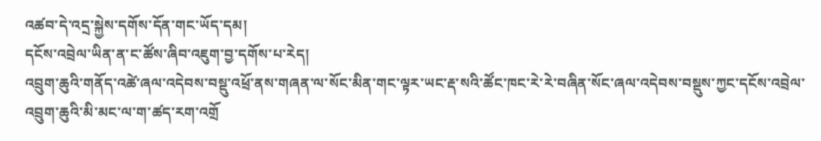འཚབ་དེ་འདྲ་སྐྱེས་དགོས་དོན་གང་ཡོད་དམ།
དངོས་འབྲེལ་ཡིན་ན་ང་ཚོས་ཞིབ་འཇུག་བྱ་དགོས་པ་རེད།
འབྲུག་ཆུའི་གནོད་འཚེ་ཞལ་འདེབས་བསྡུ་འཕྲོ་ནས་གཞན་ལ་སོང་མིན་གང་ལྟར་ཡང་རྡ་སའི་ཚོང་ཁང་རེ་རེ་བཞིན་སོང་ཞལ་འདེབས་བསྡུས་ཀྱང་དངོས་འབྲེལ་འབྲུག་ཆུའི་མི་མང་ལ་ག་ཚད་རག་འགྲོ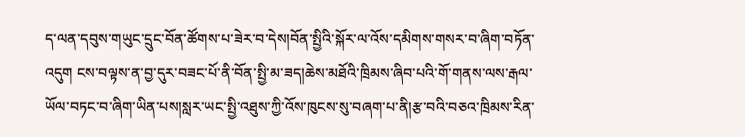ད་ལན་དབུས་གཡུང་དྲུང་བོན་ཚོགས་པ་ཟེར་བ་དེས།བོན་སྤྱིའི་སྐོར་ལ་འོས་དམིགས་གསར་བ་ཞིག་བཏོན་འདུག ངས་བལྟས་ན་བྱ་དུར་བཟང་པོ་ནི་བོན་སྤྱི་མ་ཟད།ཆེས་མཐོའི་ཁྲིམས་ཞིབ་པའི་གོ་གནས་ལས་རྒལ་ཡོལ་བཏང་བ་ཞིག་ཡིན་པས།སླར་ཡང་སྤྱི་འཐུས་ཀྱི་འོས་ཁུངས་སུ་བཞག་པ་ནི།རྩ་བའི་བཅའ་ཁྲིམས་རིན་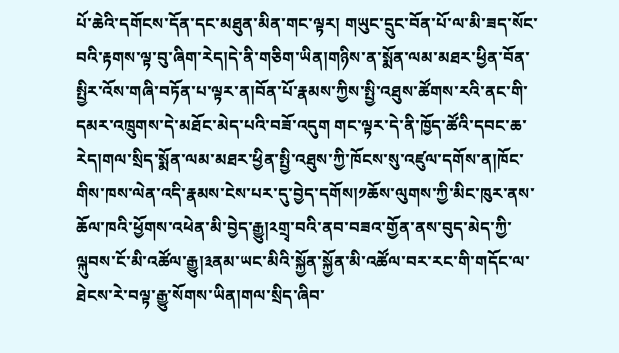པོ་ཆེའི་དགོངས་དོན་དང་མཐུན་མིན་གང་ལྟར། གཡུང་དྲུང་བོན་པོ་ལ་མི་ཟད་སོང་བའི་རྟགས་ལྟ་བུ་ཞིག་རེད།དེ་ནི་གཅིག་ཡིན།གཉིས་ན་སྨོན་ལམ་མཐར་ཕྱིན་བོན་སྤྱིར་འོས་གཞི་བཏོན་པ་ལྟར་ན།བོན་པོ་རྣམས་ཀྱིས་སྤྱི་འཐུས་ཚོགས་རའི་ནང་གི་དམར་འཁྲུགས་དེ་མཐོང་མེད་པའི་བཟོ་འདུག གང་ལྟར་དེ་ནི་ཁྱོད་ཚོའི་དབང་ཆ་རེད།གལ་སྲིད་སྨོན་ལམ་མཐར་ཕྱིན་སྤྱི་འཐུས་ཀྱི་ཁོངས་སུ་འཛུལ་དགོས་ན།ཁོང་གིས་ཁས་ལེན་འདི་རྣམས་ངེས་པར་དུ་བྱེད་དགོས།༡ཆོས་ལུགས་ཀྱི་མིང་ཁུར་ནས་ཆོལ་ཁའི་ཕྱོགས་འཕེན་མི་བྱེད་རྒྱུ།༢གྲྭ་བའི་ནབ་བཟའ་གྱོན་ནས་བུད་མེད་ཀྱི་ལྐུབས་ངོ་མི་འཚོལ་རྒྱུ།༣ནམ་ཡང་མིའི་སྐྱོན་སྐྱོན་མི་འཚོལ་བར་རང་གི་གདོང་ལ་ཐེངས་རེ་བལྟ་རྒྱུ་སོགས་ཡིན།གལ་སྲིད་ཞིབ་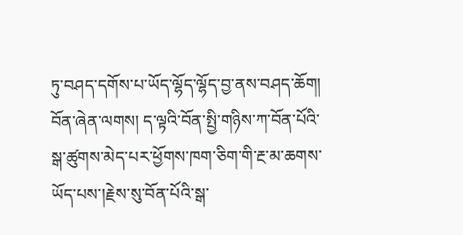ཏུ་བཤད་དགོས་པ་ཡོད་ལྷོད་ལྷོད་བྱ་ནས་བཤད་ཆོག།
བོན་ཞེན་ལགས། ད་ལྟའི་བོན་སྤྱི་གཉིས་ཀ་བོན་པོའི་སྒ་ཚུགས་མེད་པར་ཕྱོགས་ཁག་ཅིག་གི་རྔ་མ་ཆགས་ཡོད་པས་།རྗེས་སུ་བོན་པོའི་སྒ་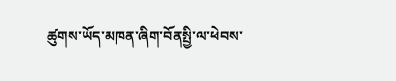ཚུགས་ཡོད་མཁན་ཞིག་བོནསྤྱི་ལ་ཕེབས་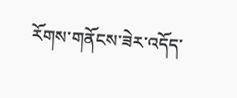རོགས་གནོངས་ཟེར་འདོད་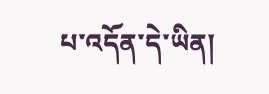པ་འདོན་དེ་ཡིན།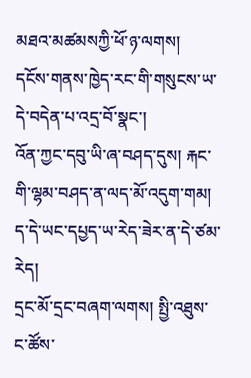མཐའ་མཚམསཀྱི་ཕོ་ཉ་ལགས།
དངོས་གནས་ཁྱེད་རང་གི་གསུངས་ཡ་དེ་བདེན་པ་འདྲ་བོ་སྣང་།
འོན་ཀྱང་དབུ་ཡི་ཞ་བཤད་དུས། རྐང་གི་ལྷམ་བཤད་ན་ལད་མོ་འདུག་གམ།
ད་དེ་ཡང་དཔྱད་ཡ་རེད་ཟེར་ན་དེ་ཙམ་རེད།
དྲང་མོ་དྲང་བཞག་ལགས། སྤྱི་འཐུས་ང་ཚོས་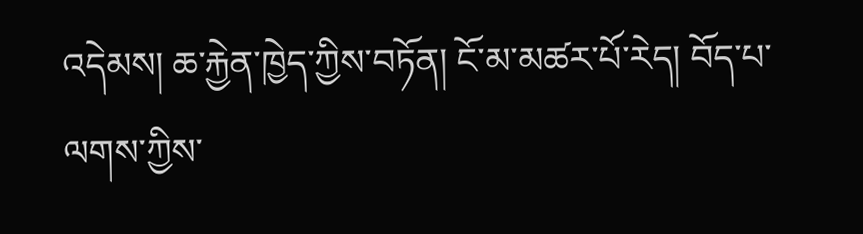འདེམས། ཆ་རྐྱེན་ཁྱེད་ཀྱིས་བཏོན། ངོ་མ་མཚར་པོ་རེད། བོད་པ་ལགས་ཀྱིས་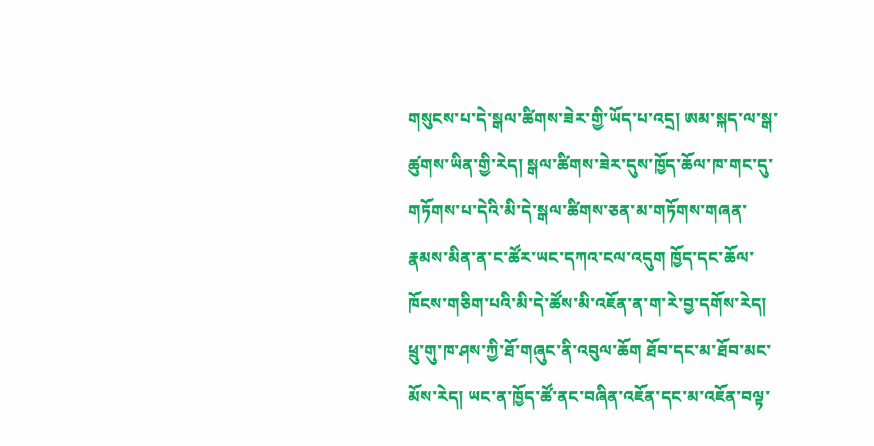གསུངས་པ་དེ་སྒལ་ཚིགས་ཟེར་གྱི་ཡོད་པ་འདྲ། ཨམ་སྐད་ལ་སྒ་ཚུགས་ཡིན་གྱི་རེད། སྒལ་ཚིགས་ཟེར་དུས་ཁྱོད་ཆོལ་ཁ་གང་དུ་གཏོགས་པ་དེའི་མི་དེ་སྒལ་ཚིགས་ཅན་མ་གཏོགས་གཞན་རྣམས་མིན་ན་ང་ཚོར་ཡང་དཀའ་ངལ་འདུག ཁྱོད་དང་ཆོལ་ཁོངས་གཅིག་པའི་མི་དེ་ཚོས་མི་འཇོན་ན་ག་རེ་བྱ་དགོས་རེད། ཕྲུ་གུ་ཁ་ཤས་ཀྱི་ཐོ་གཞུང་ནི་འབུལ་ཆོག ཐོབ་དང་མ་ཐོབ་མང་མོས་རེད། ཡང་ན་ཁྱོད་ཚོ་ནང་བཞིན་འཇོན་དང་མ་འཇོན་བལྟ་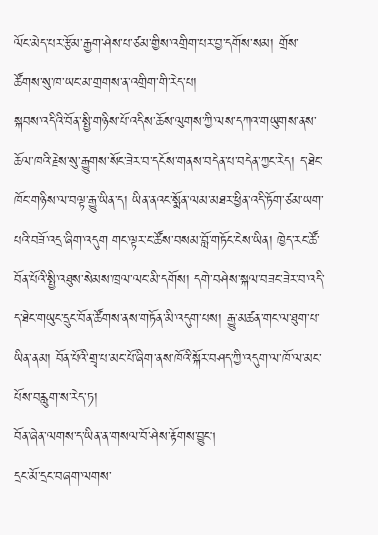ལོང་མེད་པར་རྩོམ་རྒྱག་ཤེས་པ་ཙམ་གྱིས་འགྲིག་པར་བྱ་དགོས་སམ། གྲོས་ཚོགས་སུ་ཁ་ཡང་མ་གྲགས་ན་འགྲིག་གི་རེད་པ།
སྐབས་འདིའི་བོན་སྤྱི་གཉིས་པོ་འདིས་ཆོས་ལུགས་ཀྱི་ལས་དཀའ་གཡུགས་ནས་ཆོལ་ཁའི་རྗེས་སུ་རྒྱུགས་སོང་ཟེར་བ་དངོས་གནས་བདེན་པ་བདེན་ཀྱང་རེད། ད་ཐེང་ཁོང་གཉིས་ལ་བལྟ་རྒྱུ་ཡིན་ད། ཡིན་ནའང་སྨོན་ལམ་མཐར་ཕྱིན་འདི་ཏོག་ཙམ་ཡག་པའི་བཟོ་འདྲ་ཞིག་འདུག གང་ལྟར་ང་ཚོས་བསམ་བློ་གཏོང་ངེས་ཡིན། ཁྱེད་རང་ཚོ་བོན་པོའི་སྤྱི་འཐུས་སེམས་ཁྲལ་ལང་མི་དགོས། དགེ་བཤེས་སྐལ་བཟང་ཟེར་བ་འདི་ད་ཐེང་གཡུང་དྲུང་བོན་ཚོགས་ནས་གཏོན་མི་འདུག་པས། རྒྱུ་མཚན་གང་ལ་ཐུག་པ་ཡིན་ནམ། བོན་པོའི་གྲྭ་པ་མང་པོ་ཞིག་ནས་ཁོའི་སྐོར་བཤད་ཀྱི་འདུག་ལ་ཁོ་ལ་མང་པོས་བརླུག་ས་རེད་ཏ།
བོན་ཞེན་ལགས་ད་ཡིན་ན་གསལ་བོ་ཤེས་རྟོགས་བྱུང།
དྲང་མོ་དྲང་བཞག་ལགས་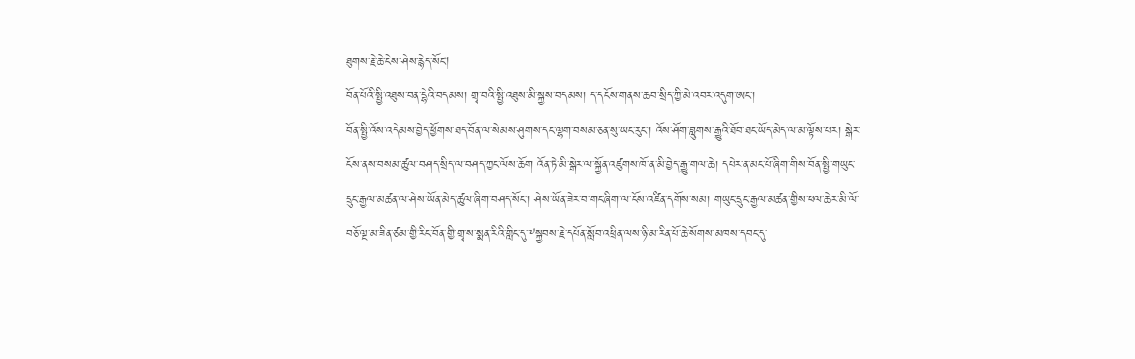ཐུགས་རྗེ་ཆེ་ངེས་ཤེས་རྙེད་སོང།
བོན་པོའི་སྤྱི་འཐུས་བན་དྷེའི་བདམས། གྲྭ་བའི་སྤྱི་འཐུས་མི་སྐྱས་བདམས། ད་དངོས་གནས་ཆབ་སྲིད་ཀྱི་མེ་འབར་འདུག་ཨང་།
བོན་སྤྱི་འོས་འདེམས་བྱེད་ཕྱོགས་ཐད་བོན་ལ་སེམས་ཤུགས་དང་ལྷག་བསམ་ཅན་སུ་ཡང་རུང་། འོས་ཤོག་བླུགས་རྒྱུའི་ཐོབ་ཐང་ཡོད་མེད་ལ་མ་ལྟོས་པར། སྒེར་ངོས་ནས་བསམ་ཚུལ་བཤད་སྲིད་ལ་བཤད་ཀྱང་ལོས་ཆོག འོན་ཏེ་མི་སྒེར་ལ་སྐྱོན་འཛུགས་ཁོ་ན་མི་བྱེད་རྒྱུ་གལ་ཆེ། དཔེར་ན་མང་པོ་ཞིག་གིས་བོན་སྤྱི་གཡུང་དྲུང་རྒྱལ་མཚན་ལ་ཤེས་ཡོན་མེད་ཚུལ་ཞིག་བཤད་སོང་། ཤེས་ཡོན་ཟེར་བ་གང་ཞིག་ལ་ངོས་འཛིན་དགོས་སམ། གཡུང་དྲུང་རྒྱལ་མཚན་གྱིས་ཕལ་ཆེར་མི་ལོ་བཅོ་ལྔ་མ་ཟིན་ཙམ་གྱི་རིང་བོན་གྱི་གྲྭ་ས་སྨན་རིའི་གླིང་དུ་༸སྐྱབས་རྗེ་དཔོན་སློབ་འཕྲིན་ལས་ཉི་མ་རིན་པོ་ཆེ་སོགས་མཁས་དབང་དུ་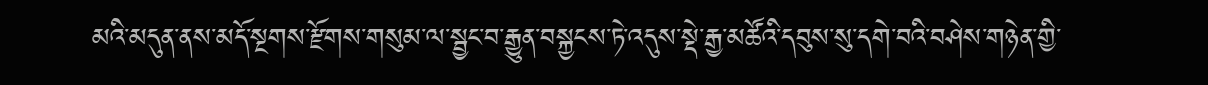མའི་མདུན་ནས་མདོ་སྔགས་རྫོགས་གསུམ་ལ་སྦྱང་བ་རྒྱུན་བསྐྱངས་ཏེ་འདུས་སྡེ་རྒྱ་མཚོའི་དབུས་སུ་དགེ་བའི་བཤེས་གཉེན་གྱི་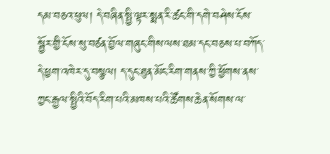དམ་བཅའ་ཕུལ། དེ་བཞིན་སྤྱི་ལྟར་སྨན་རི་ཚང་གི་དགེ་བཤེས་ངོས་སྦྱོར་གྱི་ངོས་སུ་བཙན་བྱོལ་གཞུང་གིས་ལས་ཐམ་དང་བཅས་པ་བཀོད་དེ་ཕྱག་འཁེར་དུ་བསྩལ། ད་དུང་ཐུན་མོང་རིག་གནས་ཀྱི་ཕྱོགས་ནས་ཀྱང་རྒྱལ་སྤྱིའི་བོད་རིག་པའི་མཁས་པའི་ཚོགས་ཆེན་སོགས་ལ་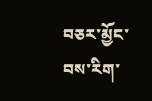བཅར་མྱོང་བས་རིག་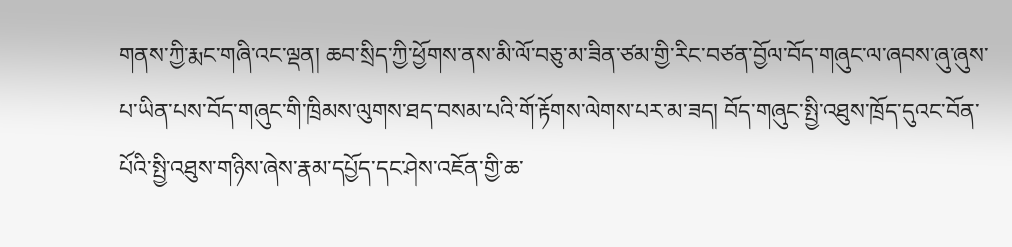གནས་ཀྱི་རྨང་གཞི་འང་ལྡན། ཆབ་སྲིད་ཀྱི་ཕྱོགས་ནས་མི་ལོ་བཅུ་མ་ཟིན་ཙམ་གྱི་རིང་བཙན་བྱོལ་བོད་གཞུང་ལ་ཞབས་ཞུ་ཞུས་པ་ཡིན་པས་བོད་གཞུང་གི་ཁྲིམས་ལུགས་ཐད་བསམ་པའི་གོ་རྟོགས་ལེགས་པར་མ་ཟད། བོད་གཞུང་སྤྱི་འཐུས་ཁྲོད་དུའང་བོན་པོའི་སྤྱི་འཐུས་གཉིས་ཞེས་རྣམ་དཔྱོད་དང་ཤེས་འཇོན་གྱི་ཆ་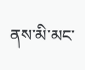ནས་མི་མང་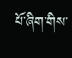པོ་ཞིག་གིས་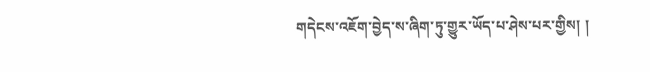གདེངས་འཇོག་བྱེད་ས་ཞིག་ཏུ་གྱུར་ཡོད་པ་ཤེས་པར་གྱིས། །